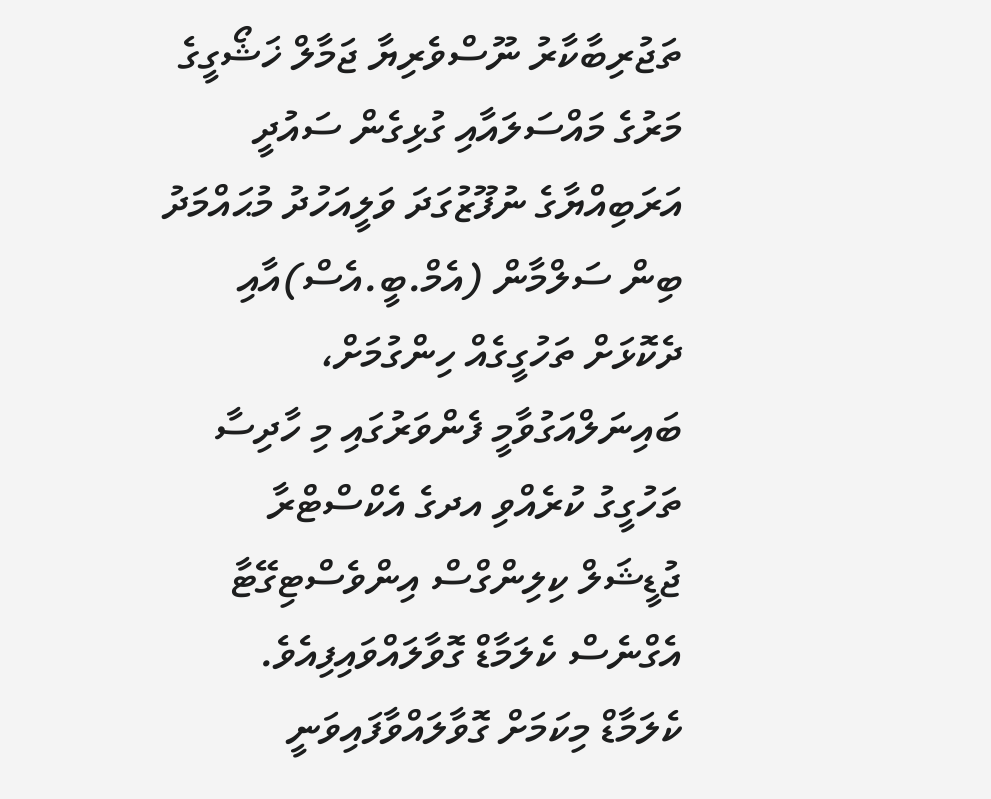ތަޖުރިބާކާރު ނޫސްވެރިޔާ ޖަމާލް ޚަޝޯގީގެ މަރުގެ މައްސަލައާއި ގުޅިގެން ސައުދީ އަރަބިއްޔާގެ ނުފޫޒުގަދަ ވަލީއަހުދު މުޙައްމަދު ބިން ސަލްމާން (އެމް.ބީ.އެސް)އާއި ދެކޮޅަށް ތަހުގީގެއް ހިންގުމަށް، ބައިނަލްއަގުވާމީ ފެންވަރުގައި މި ހާދިސާ ތަހުގީގު ކުރެއްވި އދގެ އެކްސްޓްރާ ޖުޑީޝަލް ކިލިންގްސް އިންވެސްޓިގޭޓާ އެގްނެސް ކެލަމާޑް ގޮވާލައްވައިފިއެވެ.
ކެލަމާޑް މިކަމަށް ގޮވާލައްވާފައިވަނީ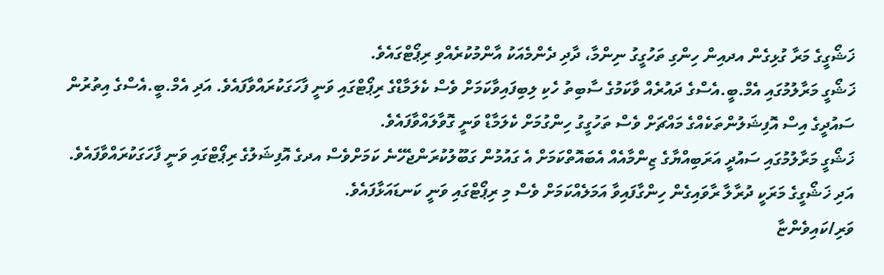ޚަޝޯގީގެ މަރާ ގުޅިގެން އދއިން ހިންގި ތަހުގީގު ނިންމާ، ދާދި ދެންމެއަކު އާންމުކުރެއްވި ރިޕޯޓްގައެވެ.
ޚަޝޯގީ މަރާލުމުގައި އެމް.ބީ.އެސްގެ ދައުރެއް ވާކަމުގެ ސާބިތު ހެކި ލިބިފައިވާކަމަށް ވެސް ކެލަމާޑްގެ ރިޕޯޓްގައި ވަނީ ފާހަގަކުރައްވާފައެވެ. އަދި އެމް.ބީ.އެސްގެ އިތުރުން ސައުދީގެ އިސް އޮފިޝަލުންތަކެއްގެ މައްޗަށް ވެސް ތަހުގީގު ހިންގުމަށް ކެލަމާޑް ވަނީ ގޮވާލައްވާފައެވެ.
ޚަޝޯގީ މަރާލުމުގައި ސައުދީ އަރަބިއްޔާގެ ޒިންމާއެއް އެބައޮތްކަމަށް އެ ގައުމުން ގަބޫލުކުރަންޖެހޭނެ ކަމަށްވެސް އދގެ އޮފިޝަލުގެ ރިޕޯޓްގައި ވަނީ ފާހަގަކުރައްވާފައެވެ. އަދި ޚަޝޯގީގެ މަރަކީ ދުރާލާ ރާވައިގެން ހިންގާފައިވާ އަމަލެއްކަމަށް ވެސް މި ރިޕޯޓްގައި ވަނީ ކަނޑައަޅާފައެވެ.
ވަރި/ކައިވެންޏާ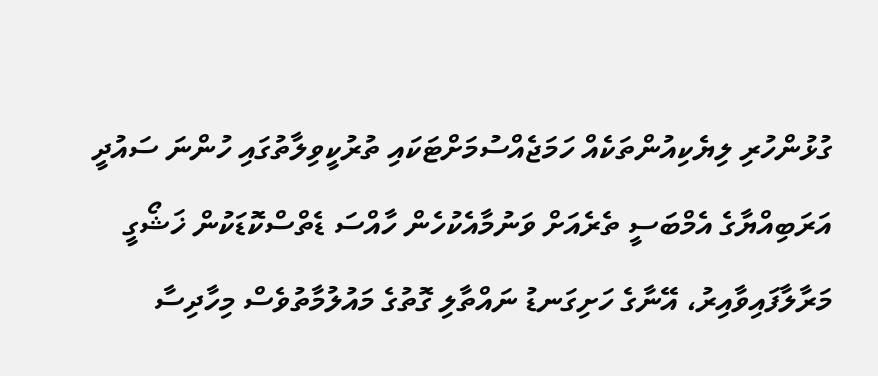ގުޅުންހުރި ލިޔެކިއުންތަކެއް ހަމަޖެއްސުމަށްޓަކައި ތުރުކީވިލާތުގައި ހުންނަ ސައުދީ އަރަބިއްޔާގެ އެމްބަސީ ތެރެއަށް ވަނުމާއެކުހެން ހާއްސަ ޑެތްސްކޮޑަކުން ޚަޝޯގީ މަރާލާފައިވާއިރު، އޭނާގެ ހަށިގަނޑު ނައްތާލި ގޮތުގެ މައުލުމާތުވެސް މިހާދިސާ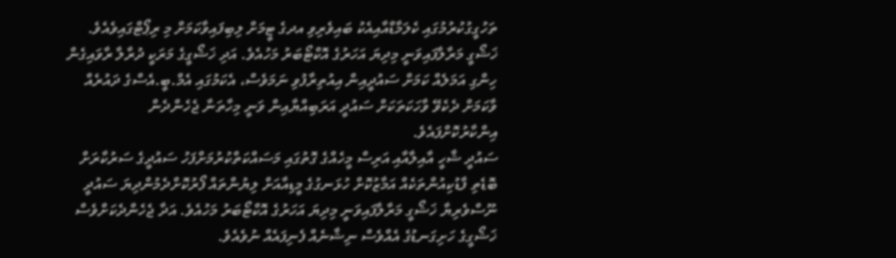ތަހުގީގުކުރުމުގައި ކެލަމާޑްއާއިއެކު ބައިވެރިވި އދގެ ޓީމަށް ލިބިފައިވާކަމަށް މި ރިޕޯޓްގައިވެއެވެ.
ޚަޝޯގީ މަރާލާފައިވަނީ މިދިޔަ އަހަރުގެ އޮކްޓޯބަރު މަހުއެވެ. އަދި ޚަޝޯގީގެ މަރަކީ ދުރާލާ ރާވައިގެން ހިންގި އަމަލެއް ކަމަށް ސައުދީއިން އިއުތިރާފުވި ނަމަވެސް، އެކަމުގައި އެމް.ބީ.އެސްގެ ދައުރެއް ވާކަމަށް ދެކެވޭ ވާހަކަތަކަށް ސައުދީ އަރަބިއްޔާއިން ވަނީ މިހާތަނާ ޖެހެންދެން އިންކާރުކޮށްފައެވެ.
ސައުދީ ޝާހީ އާއިލާއާއި އަރިސް މީހެއްގެ ގޮތުގައި މަސައްކަތްކުރުމަށްފަހު ސައުދީގެ ސަރުކާރަށް ބޮޑެތި ފާޑުކިއުންތަކެއް އަމާޒުކޮށް ހުޅަނގުގެ މީޑިއާއަށް ލިޔުންތައް ފޯރުކޮށްދެމުންދިޔަ ސައުދީ ނޫސްވެރިޔާ ޚަޝޯގީ މަރާލާފައިވަނީ މިދިޔަ އަހަރުގެ އޮކްޓޯބަރު މަހުއެވެ. އަދާ ޖެހެންދެކަށްވެސް ޚަޝޯގީގެ ހަށިގަނޑުގެ އެއްވެސް ނިޝާނެއް ފެނިފައެއް ނުވެއެވެ.